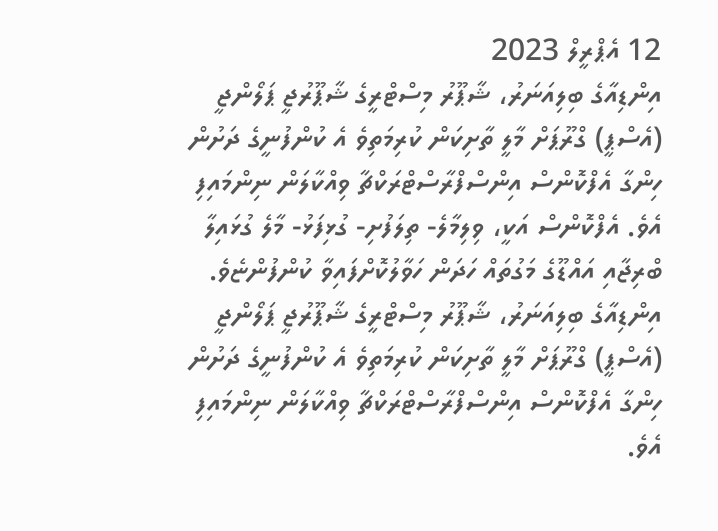12 އެޕްރީލް 2023
އިންޑިއާގެ ބިލިއަނަރު، ޝާޕޫރު މިސްޓްރީގެ ޝާޕޫރުޖީ ޕަލޯންޖީ (އެސްޕީ) ގްރޫޕަށް މާލީ ތާށިކަން ކުރިމަތިވެ އެ ކުންފުނީގެ ދަށުން ހިންގާ އެފްކޮންސް އިންސްފްރާސްޓްރަކްޗާ ވިއްކާލަން ނިންމައިފި އެވެ. އެފްކޮންސް އަކީ، ވިލިމާލެ- ތިލަފުށި- ގުޅިފަޅު- މާލެ ގުޅައިލާ ބްރިޖާއި އައްޑޫގެ މަގުތައް ހަދަން ހަވާލުކޮށްފައިވާ ކުންފުންޏެވެ.
އިންޑިއާގެ ބިލިއަނަރު، ޝާޕޫރު މިސްޓްރީގެ ޝާޕޫރުޖީ ޕަލޯންޖީ (އެސްޕީ) ގްރޫޕަށް މާލީ ތާށިކަން ކުރިމަތިވެ އެ ކުންފުނީގެ ދަށުން ހިންގާ އެފްކޮންސް އިންސްފްރާސްޓްރަކްޗާ ވިއްކާލަން ނިންމައިފި އެވެ.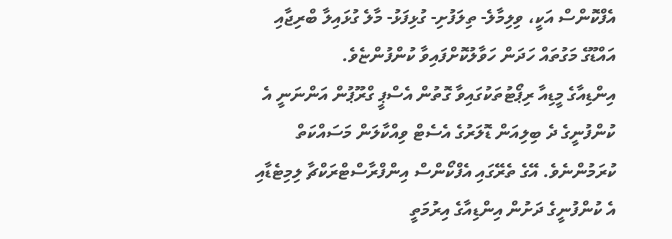އެފްކޮންސް އަކީ، ވިލިމާލެ- ތިލަފުށި- ގުޅިފަޅު- މާލެ ގުޅައިލާ ބްރިޖާއި އައްޑޫގެ މަގުތައް ހަދަން ހަވާލުކޮށްފައިވާ ކުންފުންޏެވެ.
އިންޑިއާގެ މީޑިއާ ރިޕޯޓުތަކުގައިވާ ގޮތުން އެސްޕީ ގްރޫޕުން އަންނަނީ އެ ކުންފުނީގެ ދެ ބިލިއަން ޑޮލަރުގެ އެސެޓް ވިއްކާލަން މަސައްކަތް ކުރަމުންނެވެ. އޭގެ ތެރޭގައި އެފްކޯންސް އިންފްރާސްޓްރަކްޗާ ލިމިޓެޑާއި އެ ކުންފުނީގެ ދަށުން އިންޑިއާގެ އިރުމަތީ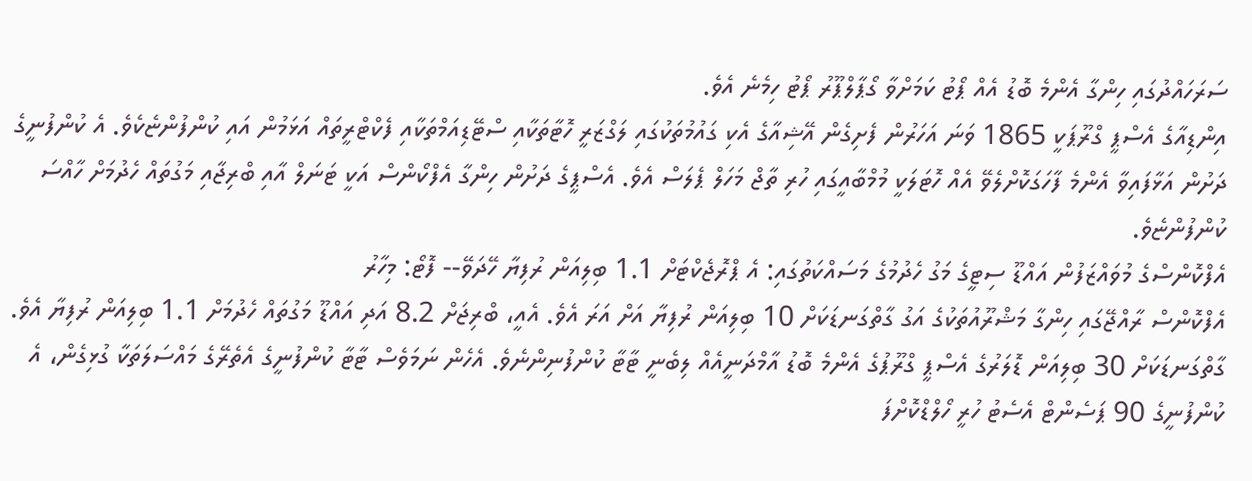ސަރަހައްދުގައި ހިންގާ އެންމެ ބޮޑު އެއް ޕޯޓު ކަމަށްވާ ގޯޕާލްޕޫރު ޕޯޓު ހިމެނެ އެވެ.
އިންޑިއާގެ އެސްޕީ ގްރޫޕަކީ 1865 ވަނަ އަހަރުން ފެށިގެން އޭޝިއާގެ އެކި ގައުމުތަކުގައި ލަގްޒަރީ ހޮޓާތަކާއި ސްޓޭޑިއަމްތަކާއި ފެކްޓްރީތައް އަޅަމުން އައި ކުންފުންޏެކެވެ. އެ ކުންފުނީގެ ދަށުން އަޅާފައިވާ އެންމެ ފާހަގަކޮށްލެވޭ އެއް ހޮޓަލަކީ މުމްބާއީގައި ހުރި ތާޖް މަހަލް ޕެލަސް އެވެ. އެސްޕީގެ ދަށުން ހިންގާ އެފްކޯންސް އަކީ ޓަނަލް އާއި ބްރިޖާއި މަގުތައް ހެދުމަށް ހާއްސަ ކުންފުންޏެވެ.
އެފްކޮންސްގެ މުވައްޒަފުން އައްޑޫ ސިޓީގެ މަގު ހެދުމުގެ މަސައްކަތުގައި: އެ ޕްރޮޖެކްޓަށް 1.1 ބިލިއަން ރުފިޔާ ހޭދަވޭ-- ފޮޓޯ: މިހާރު
އެފްކޮންސް ރާއްޖޭގައި ހިންގާ މަޝްރޫއުތަކުގެ އަގު ގާތްގަނޑަކަށް 10 ބިލިއަން ރުފިޔާ އަށް އަރަ އެވެ. އެއީ، ބްރިޖަށް 8.2 އަދި އައްޑޫ މަގުތައް ހެދުމަށް 1.1 ބިލިއަން ރުފިޔާ އެވެ.
ގާތްގަނޑަކަށް 30 ބިލިއަން ޑޮލަރުގެ އެސްޕީ ގްރޫޕުގެ އެންމެ ބޮޑު އާމްދަނީއެއް ލިބެނީ ޓާޓާ ކުންފުނިންނެވެ. އެހެން ނަމަވެސް ޓާޓާ ކުންފުނީގެ އެތެރޭގެ މައްސަލަތަކާ ގުޅިގެން، އެ ކުންފުނީގެ 90 ޕަސެންޓް އެސެޓު ހުރީ ހޯލްޑްކޮށްފަ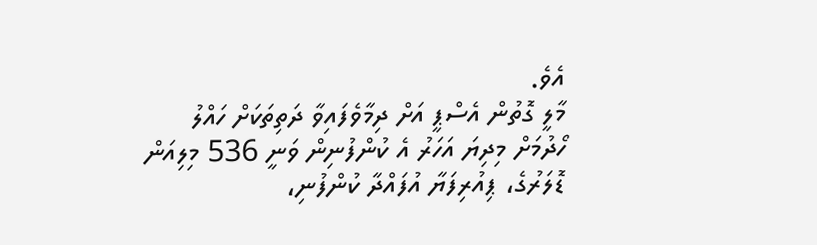އެވެ.
މާލީ ގޮތުން އެސްޕީ އަށް ދިމާވެފައިވާ ދަތިތަކަށް ހައްލު ހޯދުމަށް މިދިޔަ އަހަރު އެ ކުންފުނިން ވަނީ 536 މިލިއަން ޑޮލަރުގެ، ޕިއުރިފަޔާ އުފައްދާ ކުންފުނި،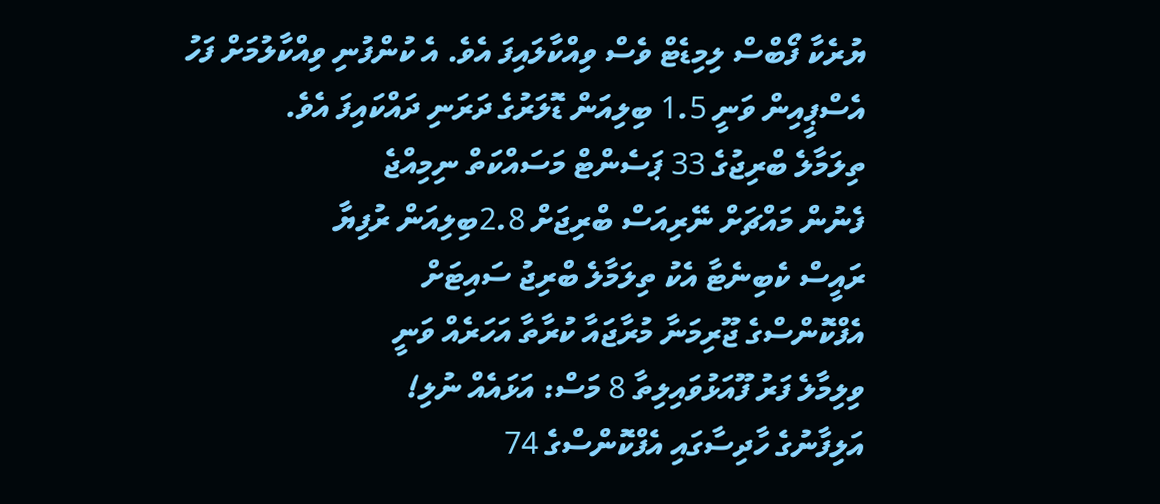ޔުރެކާ ފޯބްސް ލިމިޑެޓް ވެސް ވިއްކާލައިފަ އެވެ. އެ ކުންފުނި ވިއްކާލުމަށް ފަހު އެސްޕީއިން ވަނީ 1.5 ބިލިއަން ޑޮލަރުގެ ދަރަނި ދައްކައިފަ އެވެ.
ތިލަމާލެ ބްރިޖުގެ 33 ޕަސެންޓް މަސައްކަތް ނިމިއްޖެ
ފެނުން މައްޗަށް ނޭރިއަސް ބްރިޖަށް 2.8ބިލިއަން ރުފިޔާ
ރައީސް ކެބިނެޓާ އެކު ތިލަމާލެ ބްރިޖު ސައިޓަށް
އެފްކޮންސްގެ ޖޫރިމަނާ މުރާޖައާ ކުރާތާ އަހަރެއް ވަނީ
ވިލިމާލެ ފަރު ފޫއަޅުވައިލިތާ 8 މަސް: އަޅައެއް ނުލި!
އަލިފާނުގެ ހާދިސާގައި އެފްކޮންސްގެ 74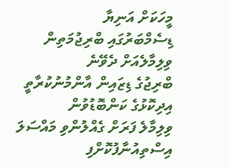މީހަކަށް އަނިޔާ
ޑިސެމްބަރުގައި ބްރިޖުމަތިން ވިލިމާލެއަށް ދެވޭނެ
ބްރިޖުގެ ޑިޒައިން އާންމުނުކުރާތީ އިދިކޮޅުގެ ކަންބޮޑުވުން
ވިލިމާލެ ފަރަށް ގެއްލުންވި މައްސަލަ އިސްތިއުނާފުކޮށްފި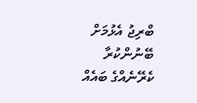ބްރިޖު އެޅުމަށް ބޭނުންކުރާ ކެރޭނެއްގެ ބައެއް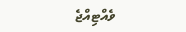ވެއްޓިއްޖެ